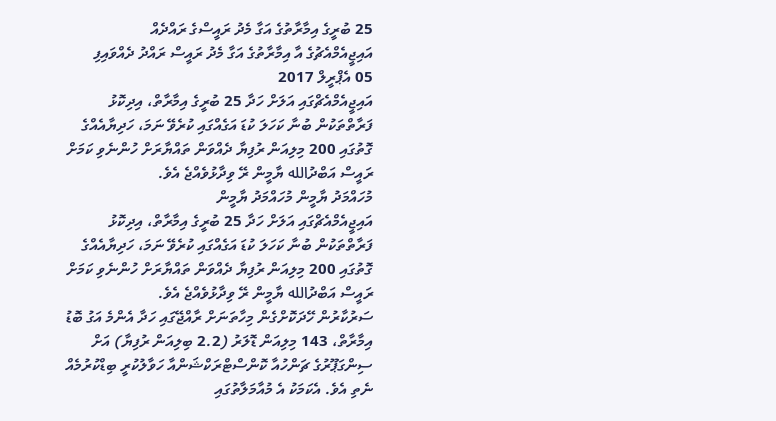25 ބުރީގެ އިމާރާތުގެ އަގާ މެދު ރައީސްގެ ރައްދެއް
އައިޖީއެމްއެޗުގެ އާ އިމާރާތުގެ އަގާ މެދު ރައީސް ރައްދު ދެއްވައިފި
05 އެޕްރީލް 2017
އައިޖީއެމްއެޗްގައި އަލަށް ހަދާ 25 ބުރީގެ އިމާރާތް، އިދިކޮޅު ފަރާތްތަކުން ބުނާ ކަހަލަ ކުޑަ އަގެއްގައި ކުރެވޭ ނަމަ، ހަދިޔާއެއްގެ ގޮތުގައި 200 މިލިއަން ރުފިޔާ ދެއްވަން ތައްޔާރަށް ހުންނެވި ކަމަށް ރައީސް އަބްދުالله ޔާމީން ރޭ ވިދާޅުވެއްޖެ އެވެ.
މުހައްމަދު ޔާމީން މުހައްމަދު ޔާމީން
އައިޖީއެމްއެޗްގައި އަލަށް ހަދާ 25 ބުރީގެ އިމާރާތް، އިދިކޮޅު ފަރާތްތަކުން ބުނާ ކަހަލަ ކުޑަ އަގެއްގައި ކުރެވޭ ނަމަ، ހަދިޔާއެއްގެ ގޮތުގައި 200 މިލިއަން ރުފިޔާ ދެއްވަން ތައްޔާރަށް ހުންނެވި ކަމަށް ރައީސް އަބްދުالله ޔާމީން ރޭ ވިދާޅުވެއްޖެ އެވެ.
ސަރުކާރުން ހޭދަކޮށްގެން މިހާތަނަށް ރާއްޖޭގައި ހަދާ އެންމެ އަގު ބޮޑު އިމާރާތް، 143 މިލިއަން ޑޮލަރު (2.2 ބިލިއަން ރުފިޔާ) އަށް ސިންގަޕޫރުގެ ޗަންހުއާ ކޮންސްޓްރަކްޝަންއާ ހަވާލުކުރީ ބިޑްކުރުމެއް ނެތި އެވެ. އެކަމަކު އެ މުއާމަލާތުގައި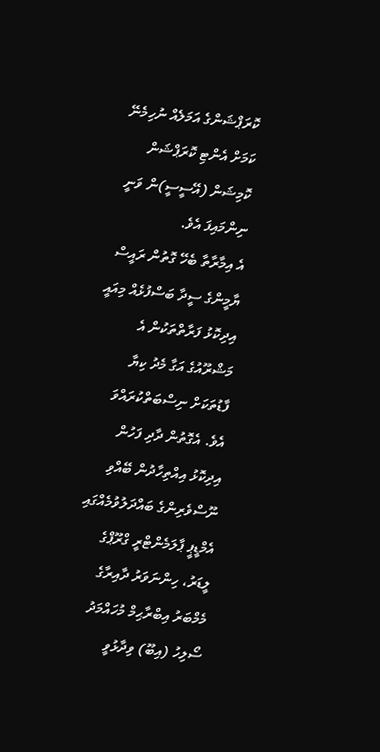ކޮރަޕްޝަންގެ އަމަލެއް ނުހިމެނޭ ކަމަށް އެންޓި ކޮރަޕްޝަން ކޮމިޝަން (އޭސީސީ)ން ވަނީ ނިންމައިފަ އެވެ.
އެ އިމާރާތާ ބެހޭ ގޮތުން ރައީސް ޔާމީންގެ ސީދާ ބަސްފުޅެއް މިއައީ އިދިކޮޅު ފަރާތްތަކުން އެ މަޝްރޫއުގެ އަގާ މެދު ކިޔާ ފާޑުތަކަށް ނިސްބަތްކުރައްވަ އެވެ. އެގޮތުން ދާދި ފަހުން އިދިކޮޅު އިއްތިހާދުން ބޭއްވި ނޫސްވެރިންގެ ބައްދަލުވުމެއްގައި އެމްޑީޕީ ޕާލަމެންޓްރީ ގްރޫޕްގެ ލީޑަރު، ހިންނަވަރު ދާއިރާގެ މެމްބަރު އިބްރާޙިމް މުހައްމަދު ސޯލިހު (އިބޫ) ވިދާޅުވީ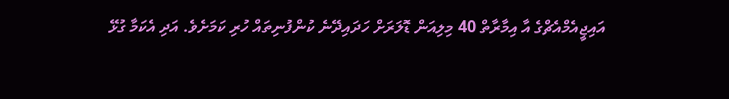އައިޖީއެމްއެޗްގެ އާ އިމާރާތް 40 މިލިއަން ޑޮލަރަށް ހަދައިދޭނެ ކުންފުނިތައް ހުރި ކަމަށެވެ. އަދި އެކަމާ ގުޅޭ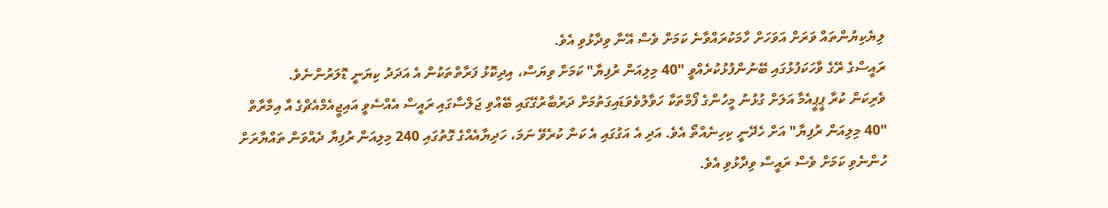ލިޔެކިޔުންތައް ވަރަށް އަވަހަށް ހާމަކުރައްވާނެ ކަމަށް ވެސް އޭނާ ވިދާޅުވި އެވެ.
ރައީސްގެ ރޭގެ ވާހަކަފުޅުގައި ބޭނުންފުޅުކުރެއްވީ "40 މިލިއަން ރުފިޔާ" ކަމަށް ވިޔަސް، އިދިކޮޅު ފަރާތްތަކުން އެ އަދަދު ކިޔަނީ ޑޮލަރުންނެވެ.
ވެރިކަން ކުރާ ޕީޕީއެމާ އަލަށް ގުޅުނު މީހުންގެ ފޯމްތަކާ ހަވާލުވެވަޑައިގަތުމަށް ދަރުބާރުގޭގައި ބޭއްވި ޖަލްސާގައި ރައީސް އެއްސެވީ އައިޖީއެމްއެޗްގެ އާ އިމާރާތް "40 މިލިއަން ރުފިޔާ" އަށް ހެދޭނީ ކިހިނެއްތޯ އެވެ. އަދި އެ އަގުގައި އެ ކަން ކުރެވޭ ނަމަ، ހަދިޔާއެއްގެ ގޮތުގައި 240 މިލިއަން ރުފިޔާ ދެއްވަން ތައްޔާރަށް ހުންނެވި ކަމަށް ވެސް ރައީސް ވިދާޅުވި އެވެ.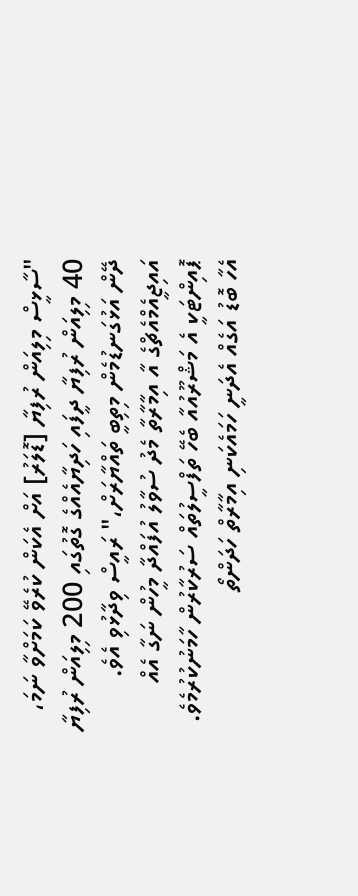"ސާޅީސް މިލިއަން ރުފިޔާ [ޑޮލަރު] އަށް އެކަން ކުރެވޭ ކަމަށްވާ ނަމަ، 40 މިލިއަން ރުފިޔާ ދީފައި ހަދިޔާއެއްގެ ގޮތުގައި 200 މިލިއަން ރުފިޔާ ދޭން އަޅުގަނޑުމެން މިތިބީ ތައްޔާރަށް،" ރައީސް ވިދާޅުވި އެވެ.
އައިޖީއެމްއެޗްގެ އާ އިމާރާތާ މެދު ސުވާލު އުފައްދާ މީހުން ނަގާ އެއް ޕޮއިންޓަކީ އެ މަޝްރޫއުއާ ބެހޭ ތަފްސީލުތައް ސަރުކާރުން ހާމަނުކުރުމެވެ. އެހާ ބޮޑު އަގެއް އެދަނީ ހަމައެކަނި އިމާރާތް ހަދަންތޯ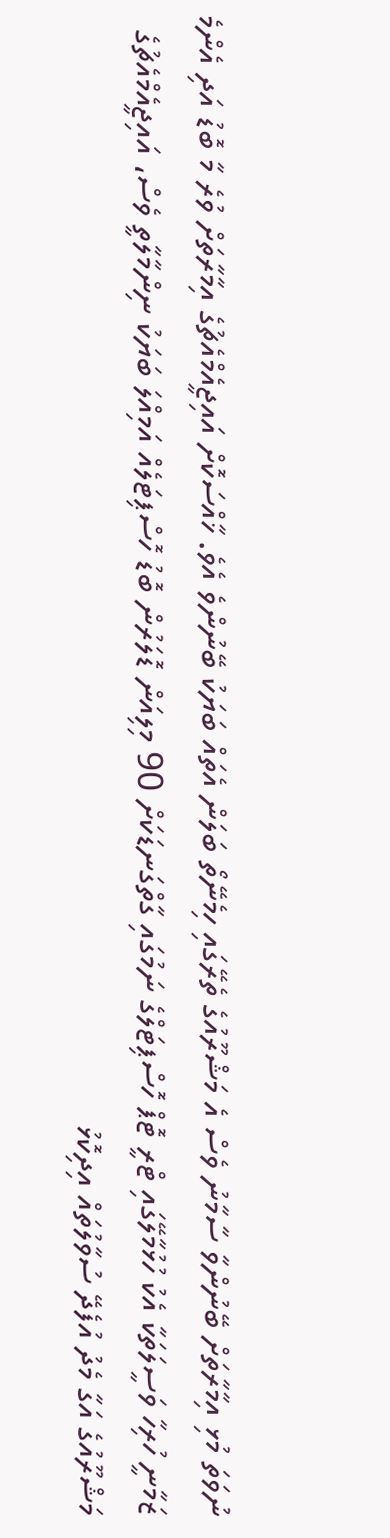ނުވަތަ މުޅި އިމާރާތަށް ބޭނުންވާ ސާމާނު ވެސް އެ މަޝްރޫއުގެ ތެރޭގައި ހިމެނޭތޯ ބަލަން އެތައް ބަޔަކު ބޭނުންވެ އެވެ. ޚާއްސަކޮށް އައިޖީއެމްއެޗުގެ އިމާރާތަށް ވުރެ މާ ބޮޑު އަދި އެންމެ ޒަމާނީ ހުރިހާ ވަސީލަތަކާ އެކު ހުޅުމާލޭގައި ޓްރީ ޓޮޕް ހޮސްޕިޓަލްގެ ނަމުގައި ގާތްގަނޑަކަށް 90 މިލިއަން ޑޮލަރުން ބޮޑު ހޮސްޕިޓަލެއް އަމިއްލަ ބަޔަކު ނިންމާލާތީ ވެސް، އައިޖީއެމްއެޗުގެ މަޝްރޫއުގެ އަގާ މެދު އުފެދޭ ސުވާލުތައް އިދިކޮޅު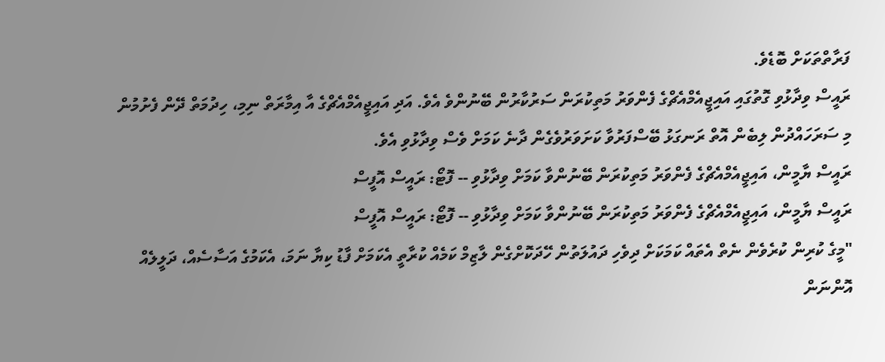ފަރާތްތަކަށް ބޮޑެވެ.
ރައީސް ވިދާޅުވި ގޮތުގައި އައިޖީއެމްއެޗްގެ ފެންވަރު މަތިކުރަން ސަރުކާރުން ބޭނުންވެ އެވެ. އަދި އައިޖީއެމްއެޗްގެ އާ އިމާރަތް ނިމި، ހިދުމަތް ދޭން ފެށުމުން މި ސަރަހައްދުން ލިބެން އޮތް ރަނގަޅު ބޭސްފަރުވާ ކަށަވަރުވެގެން ދާނެ ކަމަށް ވެސް ވިދާޅުވި އެވެ.
ރައީސް ޔާމީން، އައިޖީއެމްއެޗްގެ ފެންވަރު މަތިކުރަން ބޭނުންވާ ކަމަށް ވިދާޅުވި -- ފޮޓޯ: ރައީސް އޮފީސް
ރައީސް ޔާމީން، އައިޖީއެމްއެޗްގެ ފެންވަރު މަތިކުރަން ބޭނުންވާ ކަމަށް ވިދާޅުވި -- ފޮޓޯ: ރައީސް އޮފީސް
"މީގެ ކުރިން ކުރެވެން ނެތް އެތައް ކަމަކަށް ދިވެހި ދައުލަތުން ހޭދަކޮށްގެން ލާޒިމް ކަމެއް ކުރާތީ އެކަމަށް ފާޑު ކިޔާ ނަމަ، އެކަމުގެ އަސާސެއް، ދަލީލެއް އޮންނަން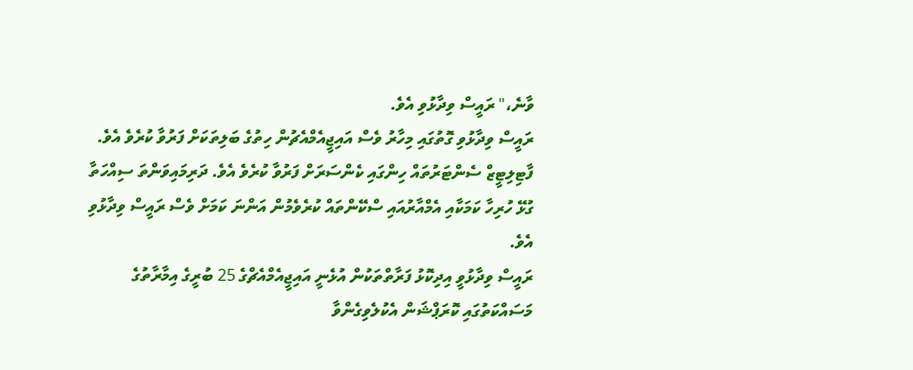ވާނެ،" ރައީސް ވިދާޅުވި އެވެ.
ރައީސް ވިދާޅުވި ގޮތުގައި މިހާރު ވެސް އައިޖީއެމްއެޗުން ހިތުގެ ބަލިތަކަށް ފަރުވާ ކުރެވެ އެވެ. ފާޓިލިޓީޒް ސެންޓަރުތައް ހިންގައި ކެންސަރަށް ފަރުވާ ކުރެވެ އެވެ. ދަރިމައިވަންތަ ސިއްހަތާ ގުޅޭ ހުރިހާ ކަމަކާއި އެމްއާރުއައި ސްކޭންތައް ކުރެވެމުން އަންނަ ކަމަށް ވެސް ރައީސް ވިދާޅުވި އެވެ.
ރައީސް ވިދާޅުވީ އިދިކޮޅު ފަރާތްތަކުން އުޅެނީ އައިޖީއެމްއެޗްގެ 25 ބުރީގެ އިމާރާތުގެ މަސައްކަތުގައި ކޮރަޕްޝަން އެކުލެވިގެންވާ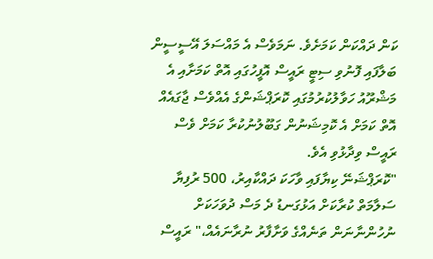ކަން ދައްކަން ކަމަށެވެ. ނަމަވެސް އެ މައްސަލަ އޭސީސީން ބަލާފައި ފޮނުވި ސިޓީ ރައީސް އޮފީހުގައި އޮތް ކަމަށާއި އެ މަޝްރޫއު ހަވާލުކުރުމުގައި ކޮރަޕްޝަންގެ އެއްވެސް ޖާގައެއް އޮތް ކަމަށް އެ ކޮމިޝަނުން ގަބޫލުނުކުރާ ކަމަށް ވެސް ރައީސް ވިދާޅުވި އެވެ.
"ކޮރަޕްޝަނޭ ކިޔާފައި ވާހަކަ ދައްކާއިރު، 500 ރުފިޔާ ސަލާމަތް ކުރާކަށް އަޅުގަނޑު ދެ މަސް ދުވަހަކަށް ނުހުންނާނަން ތަނެއްގެ ވަށާފާރު ނުރާނައެއް،" ރައީސް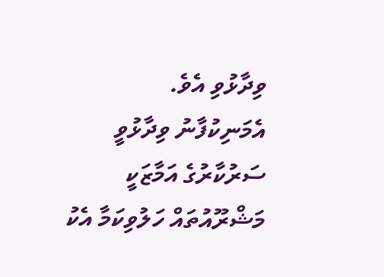ވިދާޅުވި އެވެ.
އެމަނިކުފާނު ވިދާޅުވީ ސަރުކާރުގެ އަމާޒަކީ މަޝްރޫއުތައް ހަލުވިކަމާ އެކު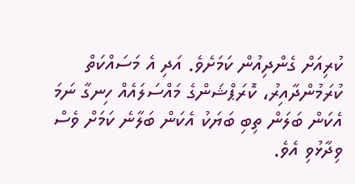ކުރިއަށް ގެންދިއުން ކަމަށެވެ. އަދި އެ މަސައްކަތް ކުރަމުންދާއިރު، ކޮރަޕްޝަންގެ މައްސަލައެއް ހިނގާ ނަމަ އެކަން ބަލަން ތިބި ބަޔަކު އެކަން ބަލާނެ ކަމަށް ވެސް ވިދާޅުވި އެވެ.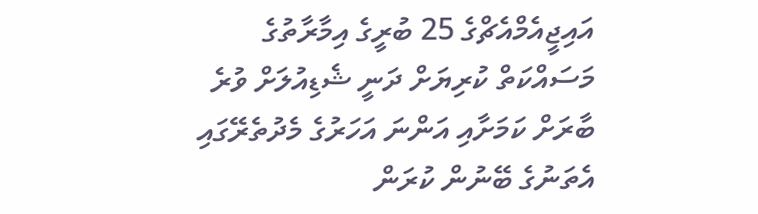އައިޖީއެމްއެޗްގެ 25 ބުރީގެ އިމާރާތުގެ މަސައްކަތް ކުރިޔަށް ދަނީ ޝެޑިއުލަށް ވުރެ ބާރަށް ކަމަށާއި އަންނަ އަހަރުގެ މެދުތެރޭގައި އެތަނުގެ ބޭނުން ކުރަން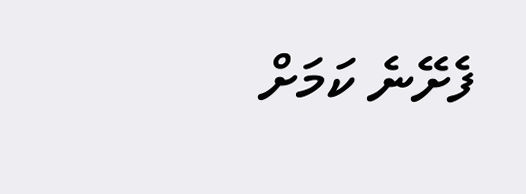ފެށޭނެ ކަމަށް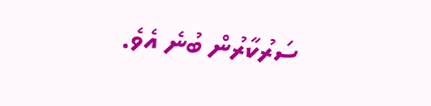ސަރުކާރުން ބުނެ އެވެ.